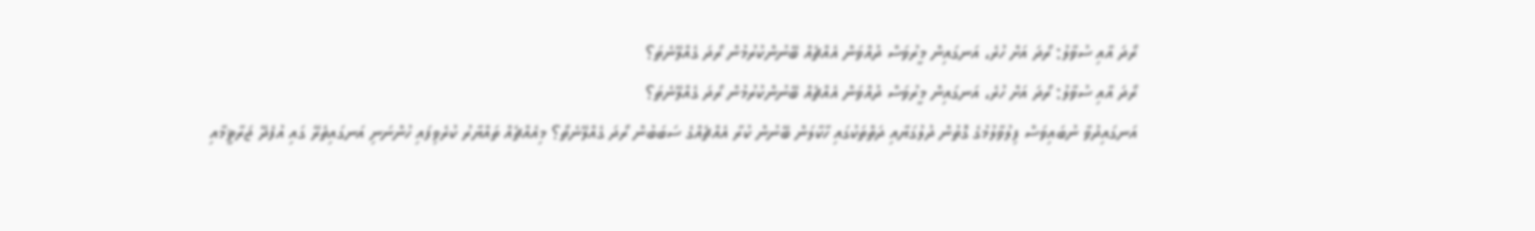ރޯދަ އާއި ސުވާލު: ރޯދަ އަށް ހުރެ، އަނގައިން މީރުވަސް ދުއްވަން އެއްޗެއް ބޭނުންކުރުމުން ރޯދަ ގެއްލޭނެތަ؟
ރޯދަ އާއި ސުވާލު: ރޯދަ އަށް ހުރެ، އަނގައިން މީރުވަސް ދުއްވަން އެއްޗެއް ބޭނުންކުރުމުން ރޯދަ ގެއްލޭނެތަ؟
އަނގައިދުވާ ނުބައިވަސް ފިލުވާލުމުގެ ގޮތުން ދުލުގަޔާއި ދަތްތަކުގައި ހާކާލަން ބޭނުން ކުރާ އެއްޗެއްގެ ސަބަބުން ރޯދަ ގެއްލޭނެތޯ؟ މިއެއްޗެއް ތައްޔާރު ކުރެވިފައި ހުންނަނި އަނގައިތެރޭ ގައި އުފެދޭ ޖަރާޘީމާއި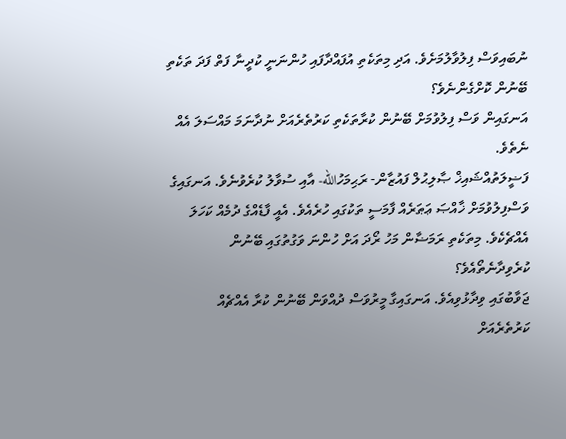ނުބައިވަސް ފިލުވާލުމަށެވެ. އަދި މިތަކެތި އުފައްދާފައި ހުންނަނީ ކުދީނާ ފަތް ފަދަ ތަކެތި ބޭނުން ކޮށްގެންނެވެ؟
އަނގައިން ވަސް ފިލުވުމަށް ބޭނުން ކުރާތަކެތި ކަރުތެރެއަށް ނުދާނަމަ މައްސަލަ އެއް ނެތެވެ.
ފަޟީލަތުއްޝައިޚް ޞާލިޙުލް ފައުޒާން- ރަޙިމަހުالله- އާއި ސުވާލު ކުރެވުނެވެ. އަނގައިގެ ވަސްފިލުވުމަށް ޚާއްޞަ ޢަޠަރެއް ފާމަސީ ތަކުގައި ހުރެއެވެ. އެއީ ފާޑެއްގެ ދުމެއް ކަހަލަ އެއްޗެކެވެ. މިތަކެތި ރަމަޟާން މަހު ރޯދަ އަށް ހުންނަ ވަގުތުގައި ބޭނުން ކުރެވިދާނެތޯއެވެ؟
ޖަވާބުގައި ވިދާޅުވިއެވެ. އަނގައިގާ މީރުވަސް ދުއްވަން ބޭނުން ކުރާ އެއްޗެއް ކަރުތެރެއަށް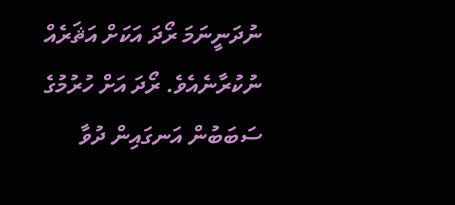ނުދަނީނަމަ ރޯދަ އަކަށް އަޘަރެއް ނުކުރާނެއެވެ. ރޯދަ އަށް ހުރުމުގެ ސަބަބުން އަނގައިން ދުވާ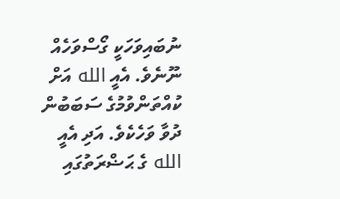ނުބައިވަހަކީ ގޯސްވަހެއް ނޫނެވެ. އެއީ الله އަށް ކުއްތަންވުމުގެ ސަބަބުން ދުވާ ވަހެކެވެ. އަދި އެއީ الله ގެ ޙަޟްރަތުގައި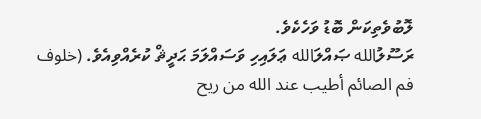ލޮބުވެތިކަން ބޮޑު ވަހެކެވެ.
ރަސޫލުالله ޞައްލަالله ޢަލައިހި ވަސައްލަމަ ޙަދީޘް ކުރެއްވިއެވެ. (خلوف فم الصائم أطيب عند الله من ريح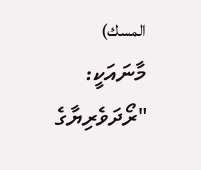المسك) މާނައަކީ: "ރޯދަވެރިޔާގެ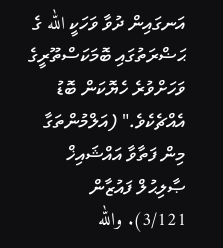އަނގައިން ދުވާ ވަހަކީ الله ގެ ޙަޟްރަތުގައި ބޮމަކަސްތޫރީގެ ވަހަށްވުރެ ހެޔޮކަން ބޮޑު އެއްޗެކެވެ." (އަލްމުންތަގާ މިން ފަތާވާ އައްޝައިޚް ޞާލިޙުލް ފައުޒާން 3/121). والله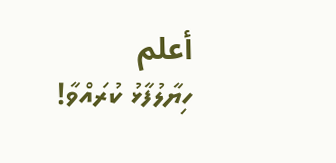أعلم
ހިޔާލުފާޅު ކުރައްވާ!